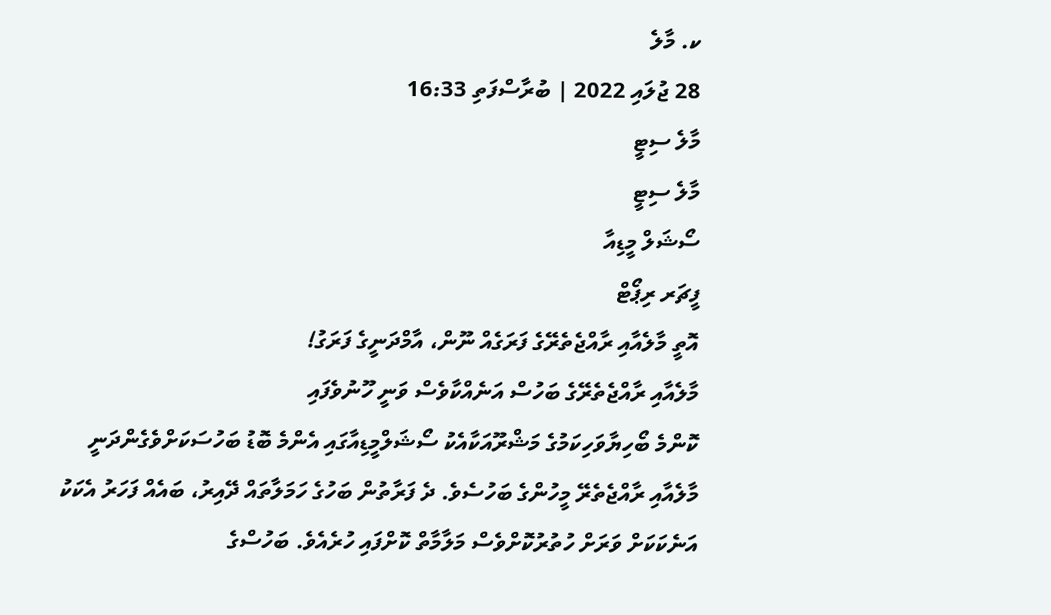ކ. މާލެ
28 ޖުލައި 2022 | ބުރާސްފަތި 16:33
މާލެ ސިޓީ
މާލެ ސިޓީ
ސޯޝަލް މީޑިއާ
ފީޗަރ ރިޕޯޓް
އޮތީ މާލެއާއި ރާއްޖެތެރޭގެ ފަރަގެއް ނޫން، އާމްދަނީގެ ފަރަގު!
މާލެއާއި ރާއްޖެތެރޭގެ ބަހުސް އަނެއްކާވެސް ވަނީ ހޫނުވެފައި
ކޮންމެ ބޯހިޔާވަހިކަމުގެ މަޝްރޫއަކާއެކު ސޯޝަލްމީޑިއާގައި އެންމެ ބޮޑު ބަހުސަކަށްވެގެންދަނީ މާލެއާއި ރާއްޖެތެރޭ މީހުންގެ ބަހުސެވެ. ދެ ފަރާތުން ބަހުގެ ހަމަލާތައް ދޭއިރު، ބައެއް ފަހަރު އެކަކު އަނެކަކަށް ވަރަށް ހުތުރުކޮށްވެސް މަލާމާތް ކޮށްފައި ހުރެއެވެ. ބަހުސްގެ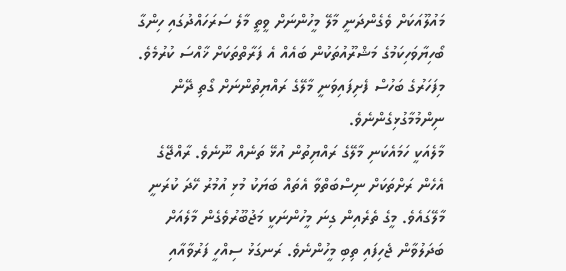މައުލޫއަކަށް ވެގެންދަނީ މާލޭ މީހުންނަށް ވީތީ މާލެ ސަރަހައްދުގައި ހިންގާ ބޯހިޔާވަހިކަމުގެ މަޝްރޫއުތަކުން ބައެއް އެ ފަރާތްތަކަށް ޚާއްސަ ކުރުމެވެ. މިފަހަރުގެ ބަހުސް ފެށިފައިވަނީ މާލޭގެ ރައްޔިތުންނަށް ގޯތި ދޭން ނިންމުމާގުޅިގެންނެވެ.
މާލެއަކީ ހަމައެކަނި މާލޭގެ ރައްޔިތުން އުޅޭ ތަނެއް ނޫނެވެ. ރާއްޖޭގެ އެހެން ރަށްތަކަށް ނިސްބަތްވާ އެތައް ބަޔަކު މުޅި އުމުރު ހޭދަ ކުރަނީ މާލޭގައެވެ. މީގެ ތެރެއިން ގިނަ މީހުންނަކީ މަޖުބޫރުވެގެން މާލެއަށް ބަދަލުވާން ޖެހިފައި ތިބި މީހުންނެވެ. ރަނގަޅު ސިއްހީ ފަރުވާއާއި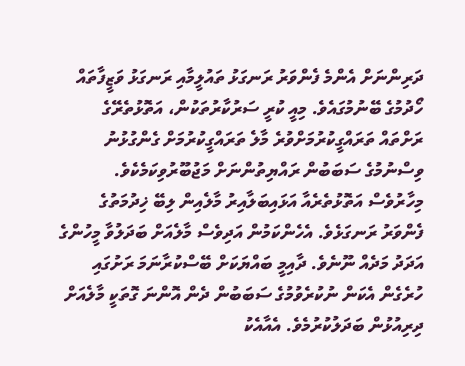ދަރިންނަށް އެންމެ ފެންވަރު ރަނގަޅު ތައުލީމާއި ރަނގަޅު ވަޒީފާތައް ހޯދުމުގެ ބޭނުމުގައެވެ. މިއީ ކުރީ ސަރުކާރުތަކުން، އަތޮޅުތެރޭގެ ރަށްތައް ތަރައްގީކުރުމަށްވުރެ މާލެ ތަރައްގީކުރުމަށް ގެންގުޅުނު ވިސްނުމުގެ ސަބަބުން ރައްޔިތުންނަށް މަޖުބޫރުވިކަމެކެވެ.
މިހާރުވެސް އަތޮޅުތެރެއާ އަޅައިބަލާއިރު މާލެއިން ލިބޭ ޚިދުމަތުގެ ފެންވަރު ރަނގަޅެވެ. އެހެންކަމުން އަދިވެސް މާލެއަށް ބަދަލުވާ މީހުންގެ އަދަދު މަދެއް ނޫނެވެ. ދާއިމީ ބައްޔަކަށް ބޭސްކުރާނަމަ ރަށުގައި ހުރެގެން އެކަން ނުކުރެވުމުގެ ސަބަބުން ދެން އޮންނަ ގޮތަކީ މާލެއަށް ދިރިއުޅުން ބަދަލުކުރުމެވެ. އެއާއެކު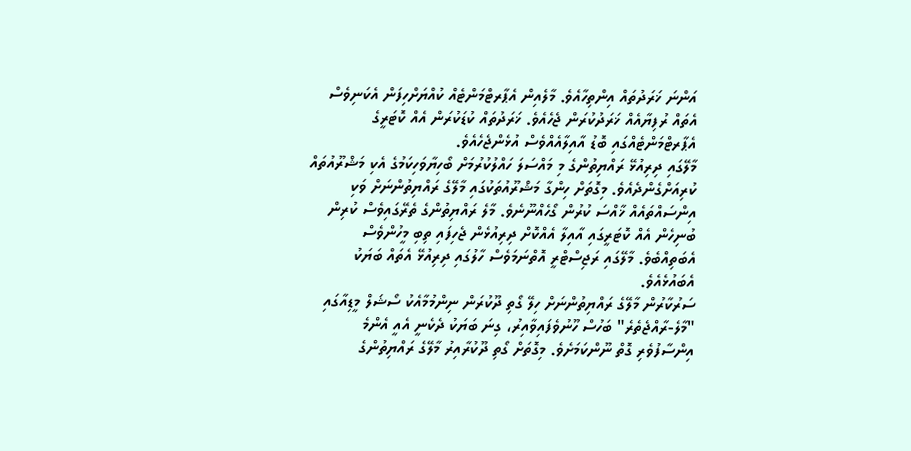އަންނަ ޚަރަދުތައް އިންތިހާއެވެ. މާލެއިން އެޕާރޓްމަންޓެއް ކުއްޔަށްހިފަން އެކަނިވެސް އެތައް ރުފިޔާއެއް ޚަރަދުކުރަން ޖެހެއެވެ. ޚަރަދުތައް ކުޑަކުރަން އެއް ކޮޓަރީގެ އެޕާރޓްމަންޓެއްގައި ބޮޑު އާއިލާއެއްވެސް އުޅެންޖެހެއެވެ.
މާލޭގައި ދިރިއުޅޭ ރައްޔިތުންގެ މި މައްސަލަ ހައްލުކުރުމަށް ބޯހިޔާވަހިކަމުގެ އެކި މަޝްރޫއުތައް ކުރިއަށްގެންދެއެވެ. މިގޮތަށް ހިންގާ މަޝްރޫއުތަކުގައި މާލޭގެ ރައްޔިތުންނަށް ވަކި އިންސައްތައެއް ޚާއްސަ ކުރުން ގޯހެއްނޫނެވެ. މާލެ ރައްޔިތުންގެ ތެރޭގައިވެސް ކުރިން ބުނިހެން އެއް ކޮޓަރީގައި އާއިލާ އެއްކޮށް ދިރިއުޅެން ޖެހިފައި ތިބި މީހުންވެސް އެބަތިއްބެވެ. މާލޭގައި ރަޖިސްޓްރީ އޮތްނަމަވެސް ހާލުގައި ދިރިއުޅޭ އެތައް ބަޔަކު އެބައުޅެއެވެ.
ސަރުކާރުން މާލޭގެ ރައްޔިތުންނަށް ހިލޭ ގޯތި ދޫކުރަން ނިންމުމާއެކު ސޯޝަލް މީޑިއާގައި "މާލެ-ރާއްޖެތެރެ" ބަހުސް ހޫނުވެފައިވާއިރު، ގިނަ ބަޔަކު ދެކެނީ އެއީ އެންމެ އިންސާފުވެރި ގޮތް ނޫންކަމަށެވެ. މިގޮތަށް ގޯތި ދޫކުރާއިރު މާލޭގެ ރައްޔިތުންގެ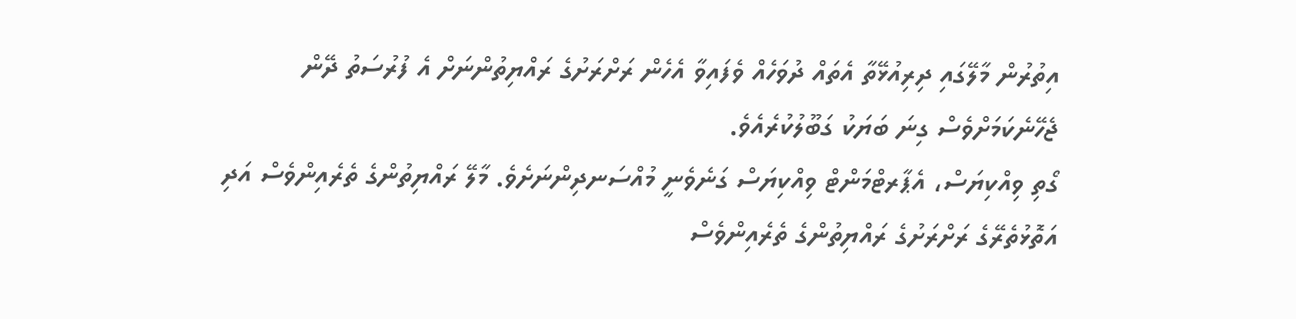އިތުރުން މާލޭގައި ދިރިއުޅޭތާ އެތައް ދުވަހެއް ވެފައިވާ އެހެން ރަށްރަށުގެ ރައްޔިތުންނަށް އެ ފުރުސަތު ދޭން ޖެހޭނެކަމަށްވެސް ގިނަ ބަޔަކު ގަބޫލުކުރެއެވެ.
ގޯތި ވިއްކިޔަސް، އެޕާރޓްމަންޓް ވިއްކިޔަސް ގަނެވެނީ މުއްސަނދިންނަށެވެ. މާލޭ ރައްޔިތުންގެ ތެރެއިންވެސް އަދި އަތޮޅުތެރޭގެ ރަށްރަށުގެ ރައްޔިތުންގެ ތެރެއިންވެސް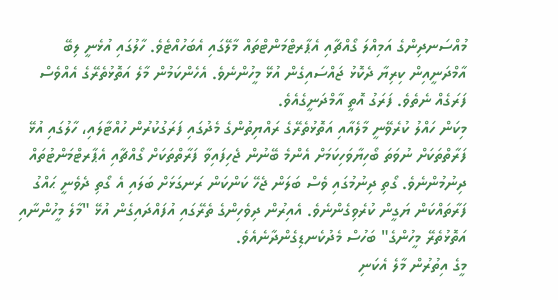މުއްސަނދިންގެ އަމިއްލަ ގޯއްޗާއި އެޕާރޓްމަންޓްތައް މާލޭގައި އެބަހުއްޓެވެ. ހާލުގައި އުޅެނީ ލިބޭ އާމްދަނީއިން ކިރިޔާ ދެކޮޅު ޖައްސައިގެން އުޅޭ މީހުންނެވެ. އެހެންކަމުން މާލެ އަތޮޅުތެރޭގެ އެއްވެސް ފަރަގެއް ނެތެވެ. ފަރަގު އޮތީ އާމްދަނީގެއެވެ.
މިކަން ހައްލު ކުރެވޭނީ މާލެއާއި އަތޮޅުތެރޭގެ ރައްޔިތުންގެ މެދުގައި ފަރަގުކުރުން ހުއްޓާލައި، ހާލުގައި އުޅޭ ފަރާތްތަކަށް ނުވަތަ ބޯހިޔާވަހިކަމަށް އެންމެ ބޭނުން ޖެހިފައިވާ ފަރާތްތަކަށް ގޯއްޗާއި އެޕާރޓްމަންޓުތައް ދިނުމުންނެވެ. ގޯތި ދިނުމުގައި ވެސް ބަލަން ޖެހޭ ކަންކަން ރަނގަޅަށް ބަލައި އެ ގޯތި ދެވެނީ ޙައްގު ފަރާތައްކަން ޔަގީން ކުރެވިގެންނެވެ. އެއިރުން ދިވެހިންގެ ތެރޭގައި އުފައްދައިގެން އުޅޭ "މާލެ މީހުންނާއި އަތޮޅުތެރޭ މީހުންގެ" ބަހުސް މެދުކެނޑިގެންދާނެއެވެ.
މީގެ އިތުރުން މާލެ އެކަނި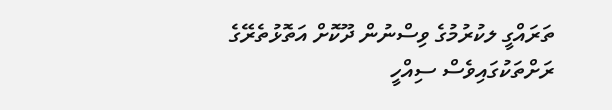ތަރައްގީ ލކުރުމުގެ ވިސްނުން ދޫކޮށް އަތޮޅުތެރޭގެ ރަށްތަކުގައިވެސް ސިއްހީ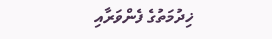ޚިދުމަތުގެ ފެންވަރާއި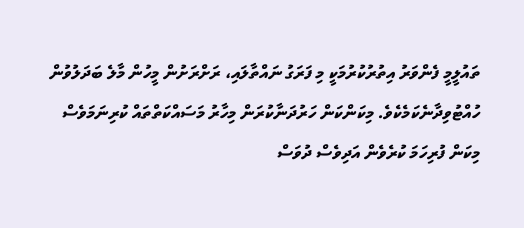ތައުލީމީ ފެންވަރު އިތުރުކުރުމަކީ މި ފަރަގު ނައްތާލައި، ރަށްރަށުން މީހުން މާލެ ބަދަލުވުން ހުއްޓުވިދާނެކަމެކެވެ. މިކަންކަން ހަރުދަނާކުރަން މިހާރު މަސައްކަތްތައް ކުރިނަމަވެސް މިކަން ފުރިހަމަ ކުރެވެން އަދިވެސް ދުވަސް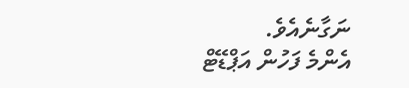ނަގާނެއެވެ.
އެންމެ ފަހުން އަޕްޑޭޓް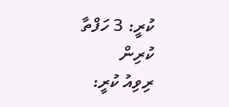ކުރީ: 3 ހަފްތާ ކުރިން
ރިވިއު ކުރީ: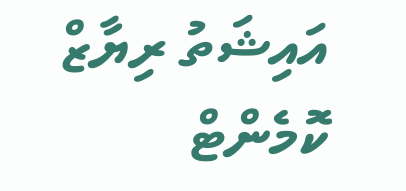އައިޝަތު ރިޔާޒް
ކޮމެންޓް